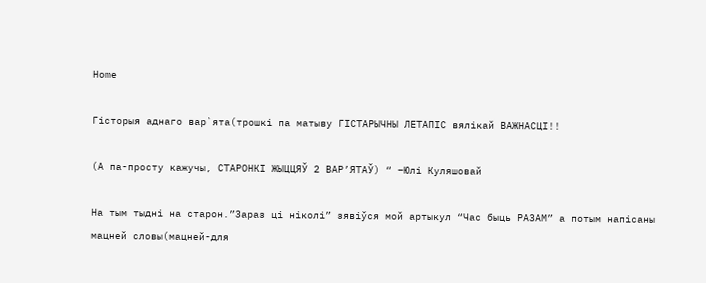Home

Гісторыя аднаго вар`ята(трошкі па матыву ГІСТАРЫЧНЫ ЛЕТАПІС вялікай ВАЖНАСЦІ!!

(А па-просту кажучы, СТАРОНКІ ЖЫЦЦЯЎ 2 ВАР’ЯТАЎ) “ –Юлі Куляшовай

На тым тыдні на старон.”Зараз ці ніколі” зявіўся мой артыкул “Час быць РАЗАМ” а потым напісаны мацней словы(мацней-для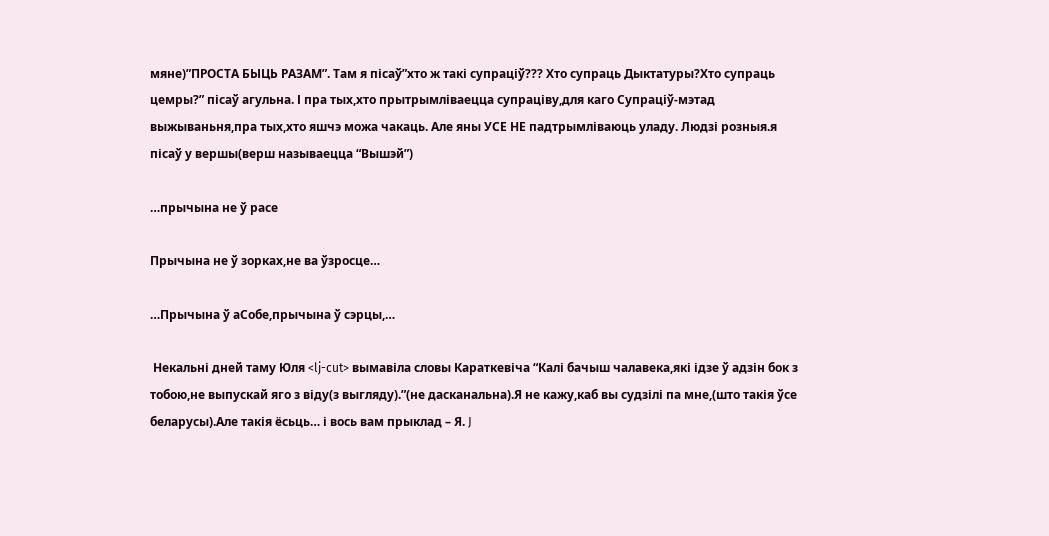мяне)”ПРОСТА БЫЦЬ РАЗАМ”. Там я пісаў”хто ж такі супраціў??? Хто супраць Дыктатуры?Хто супраць цемры?” пісаў агульна. І пра тых,хто прытрымліваецца супраціву,для каго Супраціў-мэтад выжываньня,пра тых,хто яшчэ можа чакаць. Але яны УСЕ НЕ падтрымліваюць уладу. Людзі розныя.я пісаў у вершы(верш называецца “Вышэй”)

…прычына не ў расе

Прычына не ў зорках,не ва ўзросце…

…Прычына ў аСобе,прычына ў сэрцы,…

 Некальні дней таму Юля <lj-cut> вымавіла словы Караткевіча “Калі бачыш чалавека,які ідзе ў адзін бок з тобою,не выпускай яго з віду(з выгляду).”(не дасканальна).Я не кажу,каб вы судзілі па мне,(што такія ўсе беларусы).Але такія ёсьць… і вось вам прыклад – Я. J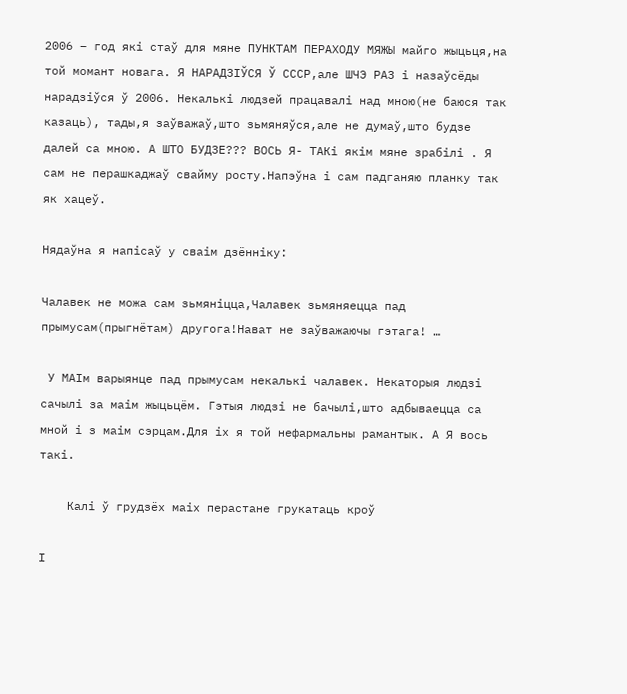2006 – год які стаў для мяне ПУНКТАМ ПЕРАХОДУ МЯЖЫ майго жыцьця,на той момант новага. Я НАРАДЗІЎСЯ Ў СССР,але ШЧЭ РАЗ і назаўсёды нарадзіўся ў 2006. Некалькі людзей працавалі над мною(не баюся так казаць), тады,я заўважаў,што зьмяняўся,але не думаў,што будзе далей са мною. А ШТО БУДЗЕ??? ВОСЬ Я- ТАКі якім мяне зрабілі . Я сам не перашкаджаў свайму росту.Напэўна і сам падганяю планку так як хацеў.

Нядаўна я напісаў у сваім дзённіку:

Чалавек не можа сам зьмяніцца,Чалавек зьмяняецца пад прымусам(прыгнётам) другога!Нават не заўважаючы гэтага! …

 У МАІм варыянце пад прымусам некалькі чалавек. Некаторыя людзі сачылі за маім жыцьцём. Гэтыя людзі не бачылі,што адбываецца са мной і з маім сэрцам.Для іх я той нефармальны рамантык. А Я вось такі.

    Калі ў грудзёх маіх перастане грукатаць кроў

І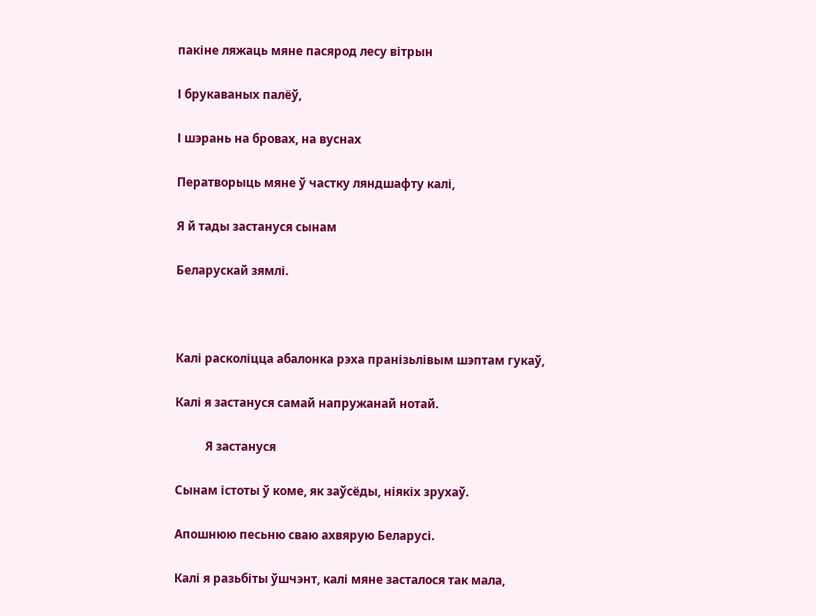пакіне ляжаць мяне пасярод лесу вітрын

І брукаваных палёў,

І шэрань на бровах, на вуснах

Ператворыць мяне ў частку ляндшафту калі,

Я й тады застануся сынам

Беларускай зямлі.



Калі расколіцца абалонка рэха пранізьлівым шэптам гукаў,

Калі я застануся самай напружанай нотай.

          Я застануся

Сынам істоты ў коме, як заўсёды, ніякіх зрухаў.

Апошнюю песьню сваю ахвярую Беларусі.

Калі я разьбіты ўшчэнт, калі мяне засталося так мала,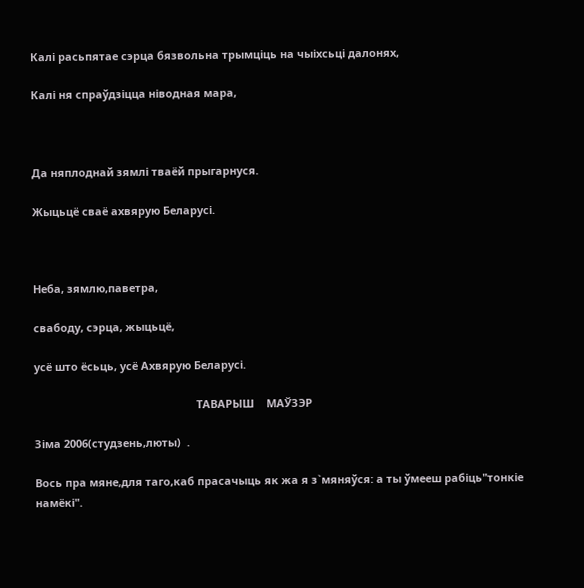Калі расьпятае сэрца бязвольна трымціць на чыіхсьці далонях,

Калі ня спраўдзіцца ніводная мара,



Да няплоднай зямлі тваёй прыгарнуся.

Жыцьцё сваё ахвярую Беларусі.



Неба, зямлю,паветра,

свабоду, сэрца, жыцьцё,

усё што ёсьць, усё Ахвярую Беларусі.

                                                      ТАВАРЫШ    МАЎЗЭР

Зіма 2006(студзень,люты)  .

Вось пра мяне,для таго,каб прасачыць як жа я з`мяняўся: а ты ўмееш рабіць"тонкіе намёкі".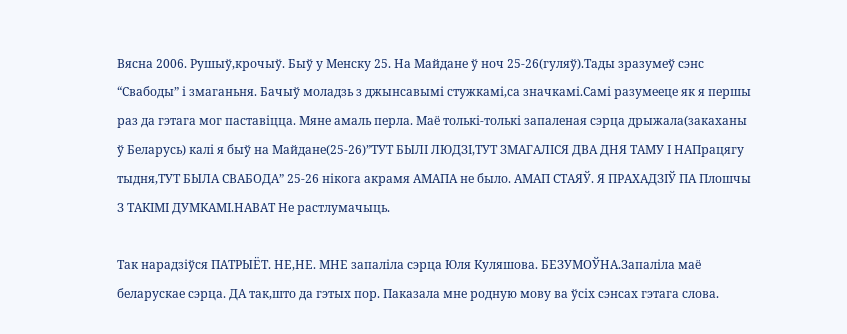Вясна 2006. Рушыў,крочыў. Быў у Менску 25. На Майдане ў ноч 25-26(гуляў).Тады зразумеў сэнс “Свабоды” і змаганьня. Бачыў моладзь з джынсавымі стужкамі,са значкамі.Самі разумееце як я першы раз да гэтага мог паставіцца. Мяне амаль перла. Маё толькі-толькі запаленая сэрца дрыжала(закаханы ў Беларусь) калі я быў на Майдане(25-26)”ТУТ БЫЛІ ЛЮДЗІ,ТУТ ЗМАГАЛІСЯ ДВА ДНЯ ТАМУ І НАПрацягу тыдня,ТУТ БЫЛА СВАБОДА” 25-26 нікога акрамя АМАПА не было. АМАП СТАЯЎ. Я ПРАХАДЗІЎ ПА Плошчы З ТАКІМІ ДУМКАМІ.НАВАТ Не растлумачыць.

Так нарадзіўся ПАТРЫЁТ. НЕ,НЕ. МНЕ запаліла сэрца Юля Куляшова. БЕЗУМОЎНА.Запаліла маё беларускае сэрца. ДА так,што да гэтых пор. Паказала мне родную мову ва ўсіх сэнсах гэтага слова.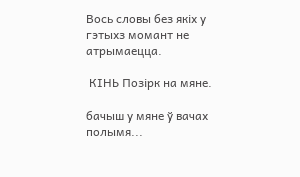Вось словы без якіх у гэтыхз момант не атрымаецца.

 КІНЬ Позірк на мяне.

бачыш у мяне ў вачах полымя...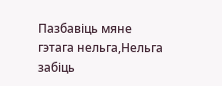Пазбавіць мяне гэтага нельга,Нельга забіць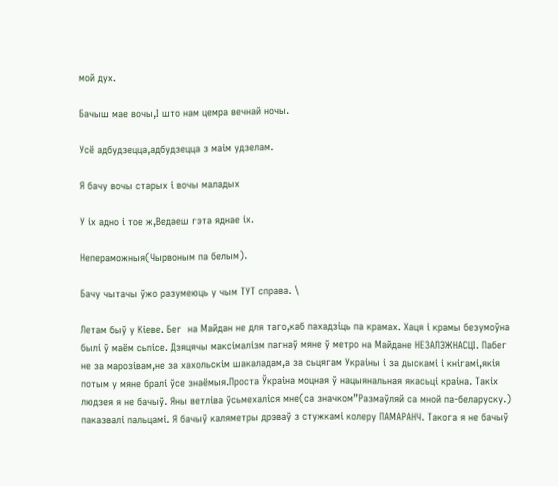мой дух.

Бачыш мае вочы,І што нам цемра вечнай ночы.

Усё адбудзецца,адбудзецца з маім удзелам.

Я бачу вочы старых і вочы маладых

У іх адно і тое ж,Ведаеш гэта яднае іх.

Непераможныя(Чырвоным па белым).

Бачу чытачы ўжо разумеюць у чым ТУТ справа. \

Летам быў у Кіеве. Бег  на Майдан не для таго,каб пахадзіць па крамах. Хаця і крамы безумоўна былі ў маём сьпісе. Дзяцячы максімалізм пагнаў мяне ў метро на Майдане НЕЗАЛЭЖНАСЦІ. Пабег не за марозівам,не за хахольскім шакаладам,а за сьцягам Украіны і за дыскамі і кнігамі,якія потым у мяне бралі ўсе знаёмыя.Проста Ўкраіна моцная ў нацыянальная якасьці краіна. Такіх людзея я не бачыў. Яны ветліва ўсьмехаліся мне(са значком”Размаўляй са мной па-беларуску.) паказвалі пальцамі. Я бачыў каляметры дрэваў з стужкамі колеру ПАМАРАНЧ. Такога я не бачыў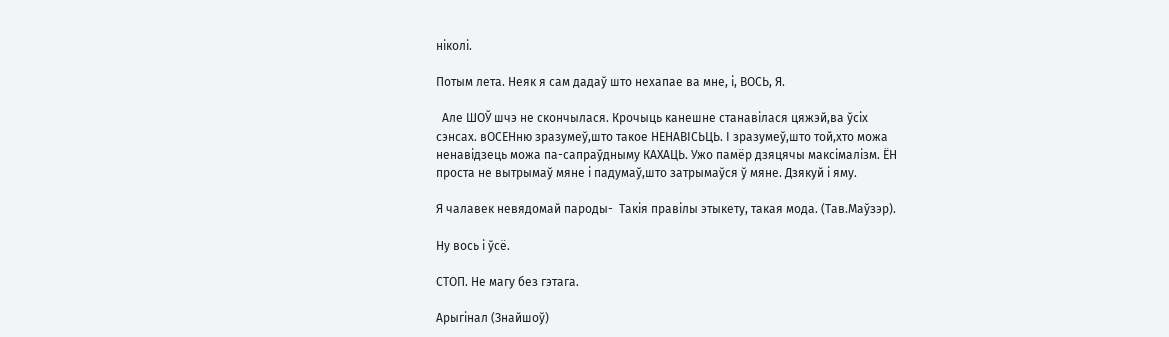ніколі.

Потым лета. Неяк я сам дадаў што нехапае ва мне, і, ВОСЬ, Я.

  Але ШОЎ шчэ не скончылася. Крочыць канешне станавілася цяжэй,ва ўсіх сэнсах. вОСЕНню зразумеў,што такое НЕНАВІСЬЦЬ. І зразумеў,што той,хто можа ненавідзець можа па-сапраўдныму КАХАЦЬ. Ужо памёр дзяцячы максімалізм. ЁН проста не вытрымаў мяне і падумаў,што затрымаўся ў мяне. Дзякуй і яму.

Я чалавек невядомай пароды-  Такія правілы этыкету, такая мода. (Тав.Маўзэр).

Ну вось і ўсё.

СТОП. Не магу без гэтага.

Арыгінал (Знайшоў)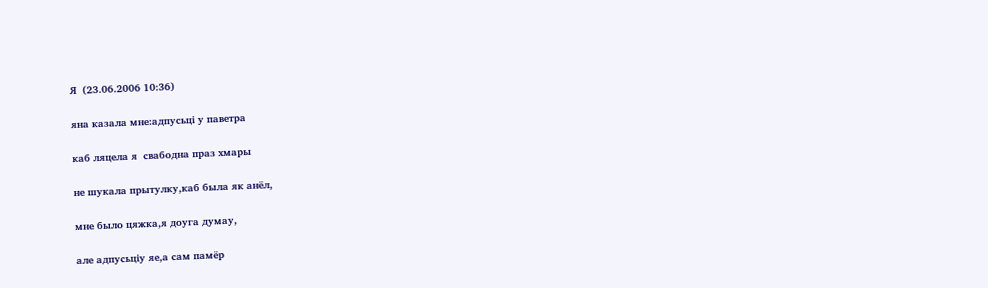Я  (23.06.2006 10:36)

яна казала мне:адпусьцi у паветра

каб ляцела я  свабодна праз хмары

не шукала прытулку,каб была як анёл,

мне было цяжка,я доуга думау,

але адпусьцiу яе,а сам памёр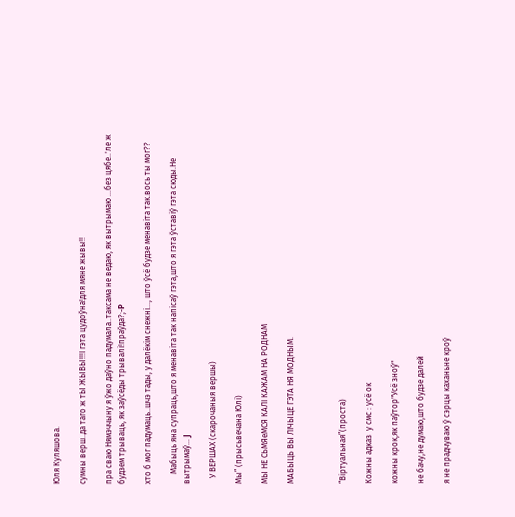Юля Куляшова.

сумны верш..да таго ж тЫ ЖЫВЫ!!!І гэта цудоўна!для мяне жывы!!

пра сваю Нямэччыну я ўжо даўно падумала..таксама не ведаю, як вытрымаю ...без цябе..'ле ж будзем трываць, як заўсёды трывалі!праўда?;-P

хто б мог падумаць..шчэ тады, у далёкім снежні..., што ўсё будзе менавіта так.вось ты мог??

     Мабыць яна супраць,што я менавіта так напісаў гэта,што я гэта ўставіў гэта сюды.Не вытрымаў… J

   У ВЕРШАХ (скарочаныя вершы)

Мы” (прысьвечана Юлі)

МЫ НЕ СЬМЯеМСЯ КАЛI КАЖАМ НА РОДНАМ

МАБЫЦЬ ВЫ ЛIЧЫЦЕ ГЭТА НЯ МОДНЫМ.



“Віртуальная”(проста)

Кожны адказ  у смс : усё ок

кожны крок,як паўтор"Усё зноў"

не бачу,не думаю,што будзе далей

я не прадчуваю ў сэрцы каханьне кроў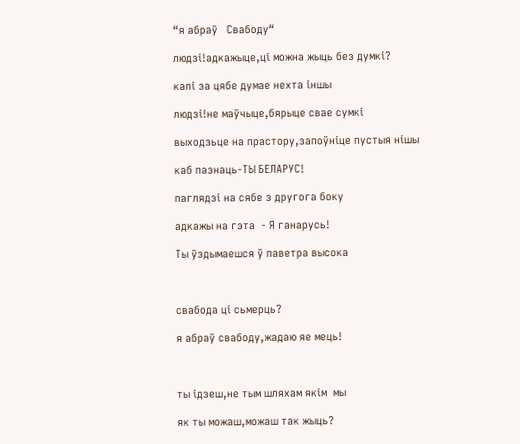“я абраў   Свабоду“

людзі!адкажыце,ці можна жыць без думкі?

калі за цябе думае нехта іншы

людзі!не маўчыце,бярыце свае сумкі

выходзьце на прастору,запоўніце пустыя нішы

каб пазнаць-ТЫ БЕЛАРУС!

паглядзі на сябе з другога боку

адкажы на гэта  - Я ганарусь!

Ты ўздымаешся ў паветра высока



свабода ці сьмерць?

я абраў свабоду,жадаю яе мець!



ты ідзеш,не тым шляхам якім  мы

як ты можаш,можаш так жыць?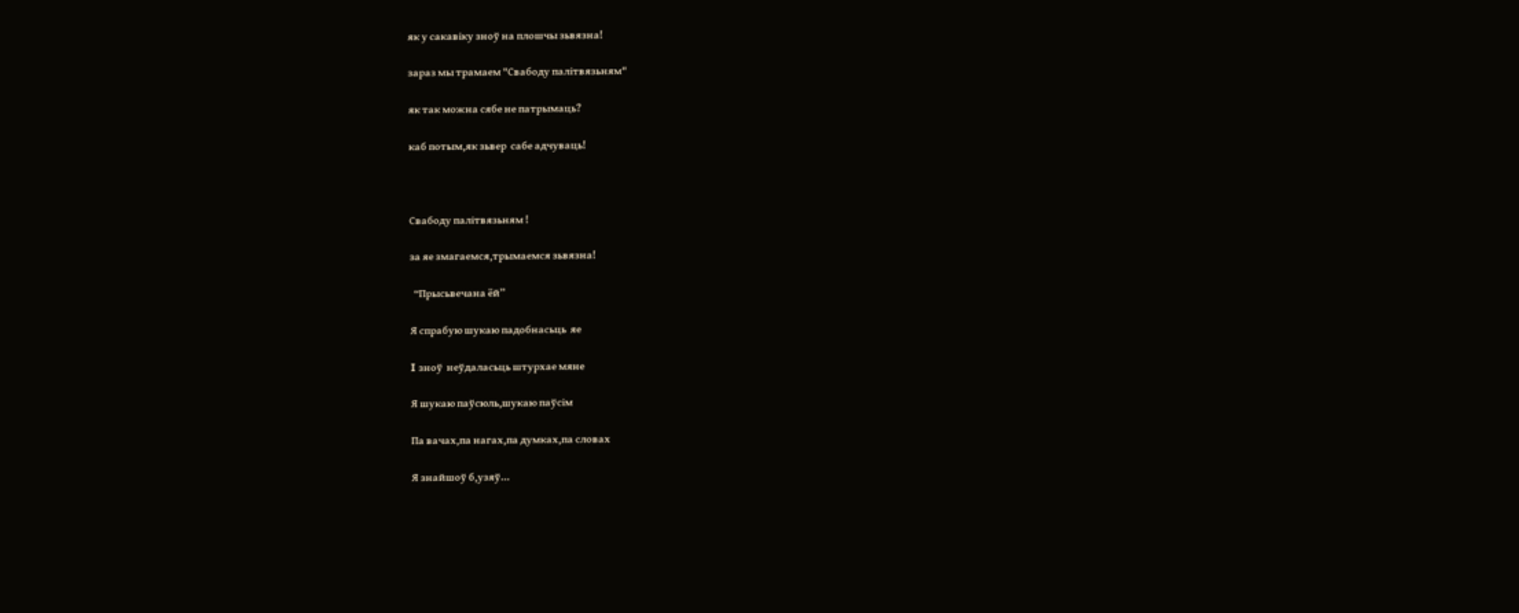як у сакавіку зноў на плошчы зьвязна!

зараз мы трамаем "Свабоду палітвязьням"

як так можна сябе не патрымаць?

каб потым,як зьвер  сабе адчуваць!



Свабоду палітвязьням !

за яе змагаемся,трымаемся зьвязна!

  “Прысьвечана ёй”

Я спрабую шукаю падобнасьць  яе

I зноў  неўдаласьць штурхае мяне

Я шукаю паўсюль,шукаю паўсім

Па вачах,па нагах,па думках,па словах

Я знайшоў б,узяў…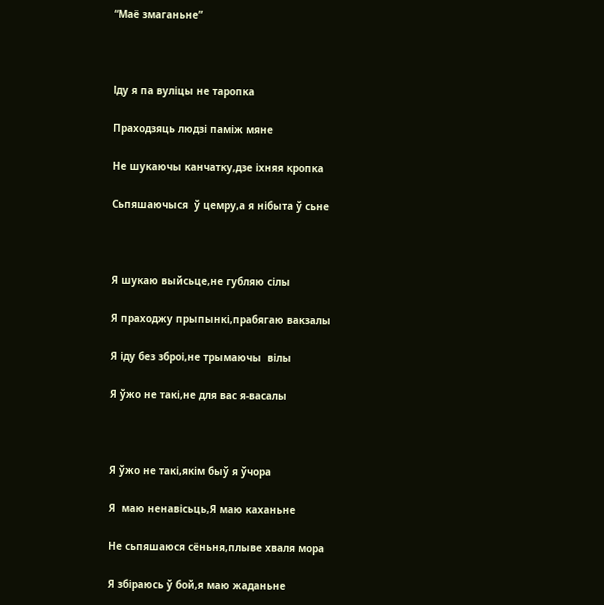“Маё змаганьне”



Іду я па вуліцы не таропка

Праходзяць людзі паміж мяне

Не шукаючы канчатку,дзе іхняя кропка

Сьпяшаючыся  ў цемру,а я нібыта ў сьне



Я шукаю выйсьце,не губляю сілы

Я праходжу прыпынкі,прабягаю вакзалы

Я іду без зброі,не трымаючы  вілы

Я ўжо не такі,не для вас я-васалы



Я ўжо не такі,якім быў я ўчора

Я  маю ненавісьць,Я маю каханьне

Не сьпяшаюся сёньня,плыве хваля мора

Я збіраюсь ў бой,я маю жаданьне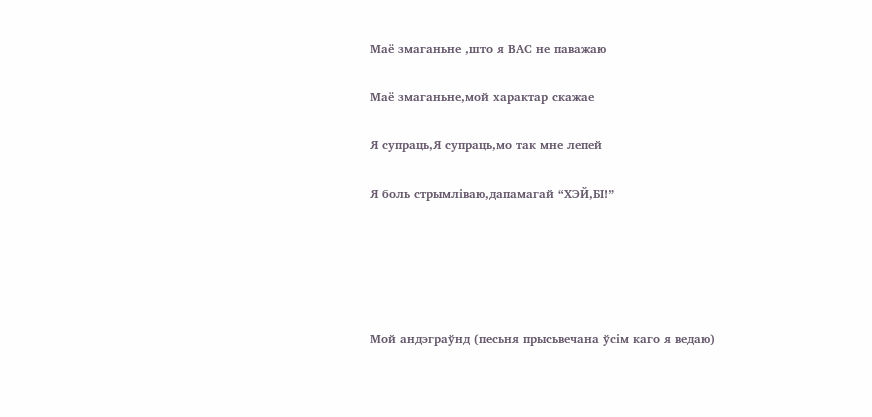Маё змаганьне ,што я ВАС не паважаю

Маё змаганьне,мой характар скажае

Я супраць,Я супраць,мо так мне лепей

Я боль стрымліваю,дапамагай “ХЭЙ,БІ!”





Мой андэграўнд (песьня прысьвечана ўсім каго я ведаю)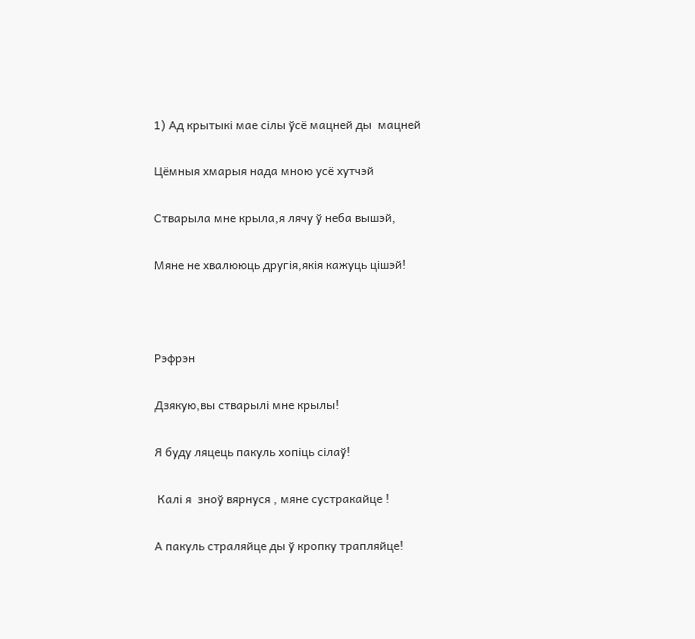1) Ад крытыкі мае сілы ўсё мацней ды  мацней

Цёмныя хмарыя нада мною усё хутчэй

Стварыла мне крыла,я лячу ў неба вышэй,

Мяне не хвалююць другія,якія кажуць цішэй!



Рэфрэн

Дзякую,вы стварылі мне крылы!

Я буду ляцець пакуль хопіць сілаў!

 Калі я  зноў вярнуся , мяне сустракайце !

А пакуль страляйце ды ў кропку трапляйце!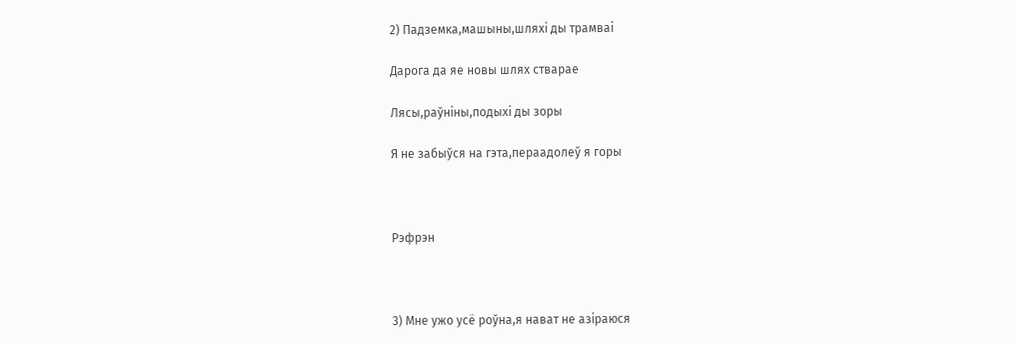2) Падземка,машыны,шляхі ды трамваі

Дарога да яе новы шлях стварае

Лясы,раўніны,подыхі ды зоры

Я не забыўся на гэта,пераадолеў я горы



Рэфрэн



3) Мне ужо усё роўна,я нават не азіраюся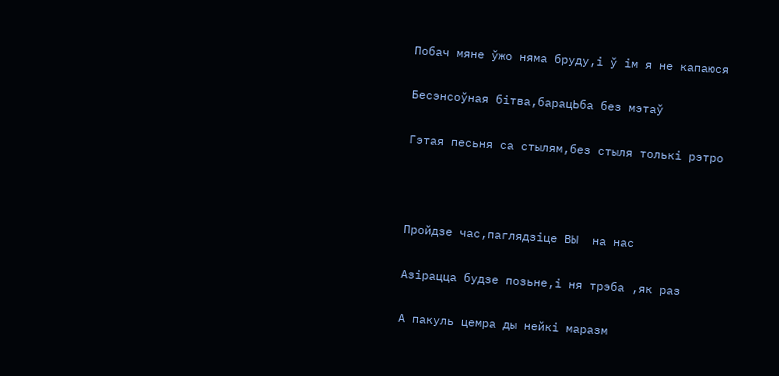Побач мяне ўжо няма бруду,і ў ім я не капаюся

Бесэнсоўная бітва,барацЬба без мэтаў

Гэтая песьня са стылям,без стыля толькі рэтро



Пройдзе час,паглядзіце ВЫ  на нас

Азірацца будзе позьне,і ня трэба ,як раз

А пакуль цемра ды нейкі маразм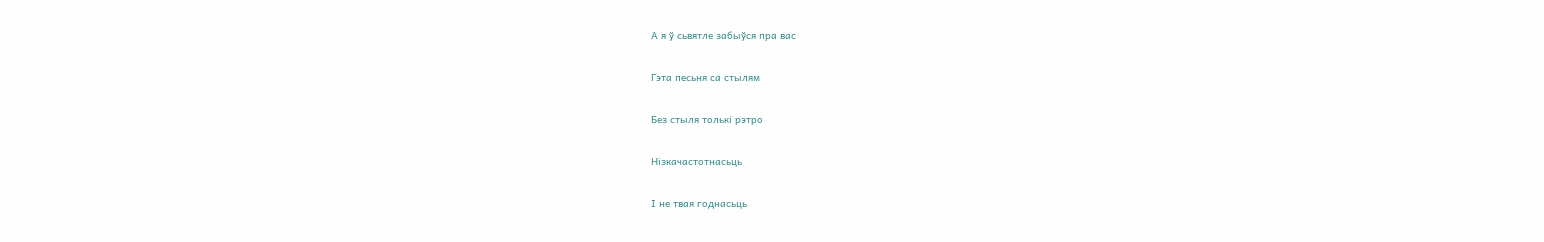А я ў сьвятле забыўся пра вас

Гэта песьня са стылям

Без стыля толькі рэтро

Нізкачастотнасьць

І не твая годнасьць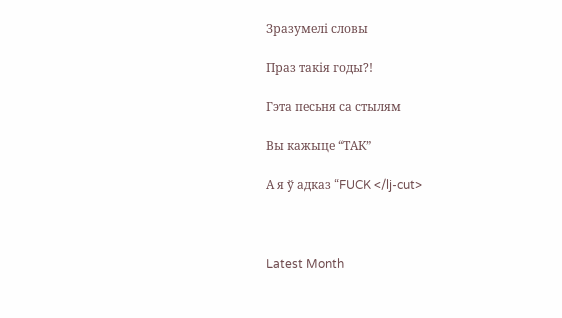Зразумелі словы

Праз такія годы?!

Гэта песьня са стылям

Вы кажыце “ТАК”

А я ў адказ “FUCK </lj-cut>



Latest Month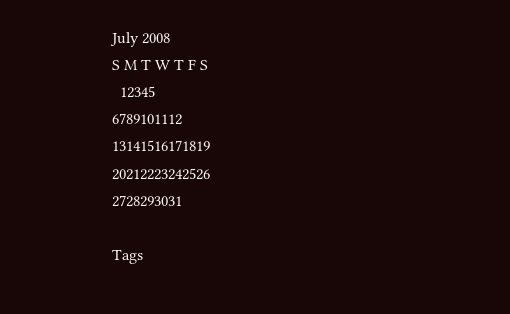July 2008
S M T W T F S
  12345
6789101112
13141516171819
20212223242526
2728293031

Tags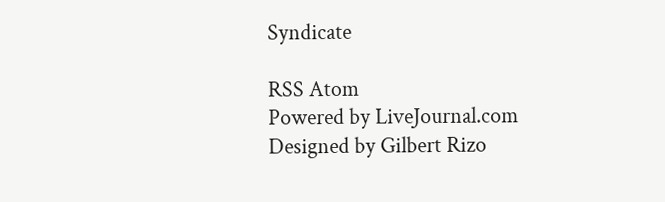Syndicate

RSS Atom
Powered by LiveJournal.com
Designed by Gilbert Rizo